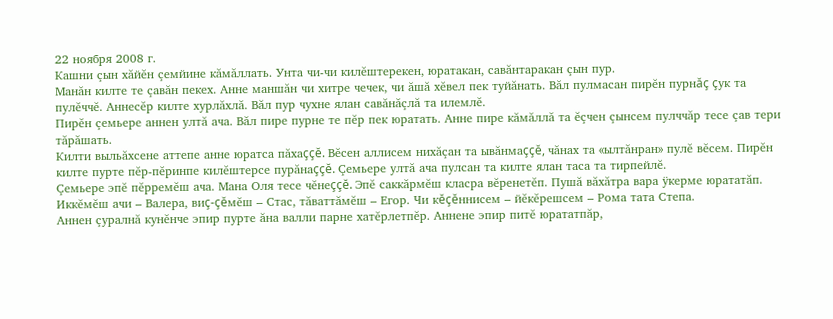22 ноября 2008 г.
Кашни çын хăйĕн çемйине кăмăллать. Унта чи-чи килĕштерекен, юратакан, савăнтаракан çын пур.
Манăн килте те çавăн пекех. Анне маншăн чи хитре чечек, чи ăшă хĕвел пек туйăнать. Вăл пулмасан пирĕн пурнăç çук та пулĕччĕ. Аннесĕр килте хурлăхлă. Вăл пур чухне ялан савăнăçлă та илемлĕ.
Пирĕн çемьере аннен ултă ача. Вăл пире пурне те пĕр пек юратать. Анне пире кăмăллă та ĕçчен çынсем пулччăр тесе çав тери тăрăшать.
Килти выльăхсене аттепе анне юратса пăхаççĕ. Вĕсен аллисем нихăçан та ывăнмаççĕ, чăнах та «ылтăнран» пулĕ вĕсем. Пирĕн килте пурте пĕр-пĕринпе килĕштерсе пурăнаççĕ. Çемьере ултă ача пулсан та килте ялан таса та тирпейлĕ.
Çемьере эпĕ пĕрремĕш ача. Мана Оля тесе чĕнеççĕ. Эпĕ саккăрмĕш класра вĕренетĕп. Пушă вăхăтра вара ÿкерме юрататăп.
Иккĕмĕш ачи – Валера, виç-çĕмĕш – Стас, тăваттăмĕш – Егор. Чи кĕçĕннисем – йĕкĕрешсем – Рома тата Степа.
Аннен çуралнă кунĕнче эпир пурте ăна валли парне хатĕрлетпĕр. Аннене эпир питĕ юрататпăр,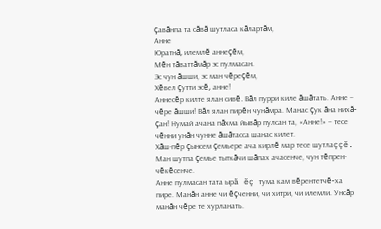çавăнпа та сăвă шутласа кăлартăм,
Анне
Юратнă, илемлĕ аннеçĕм,
Мĕн тăваттăмăр эс пулмасан.
Эс чун ăшши, эс ман чĕреçĕм,
Хĕвел çутти эсĕ, анне!
Аннесĕр килте ялан сивĕ. Вăл пурри киле ăшăтать. Анне – чĕре ăшши! Вăл ялан пирĕн чунăмра. Манас çук ăна нихă-çан! Нумай ачана пăхма йывăр пулсан та, «Анне!» – тесе чĕнни унăн чунне ăшăтасса шанас килет.
Хăш-пĕр çынсем çемьере ача кирлĕ мар тесе шутлаççĕ. Ман шутпа çемье тыткăчи шăпах ачасенче, чун тĕпрен-чĕкĕсенче.
Анне пулмасан тата ырă ĕç тума кам вĕрентетчĕ-ха пире. Манăн анне чи ĕçченни, чи хитри, чи илемли. Унсăр манăн чĕре те хурланать.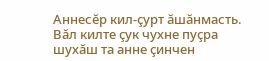Аннесĕр кил-çурт ăшăнмасть. Вăл килте çук чухне пуçра шухăш та анне çинчен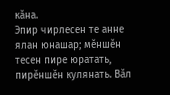кăна.
Эпир чирлесен те анне ялан юнашар; мĕншĕн тесен пире юратать, пирĕншĕн кулянать. Вăл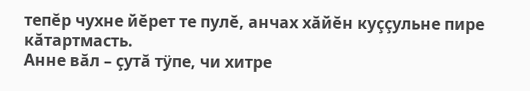тепĕр чухне йĕрет те пулĕ, анчах хăйĕн куççульне пире кăтартмасть.
Анне вăл – çутă тÿпе, чи хитре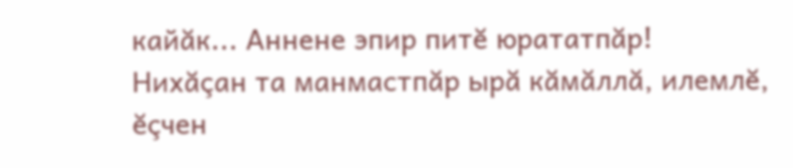кайăк... Аннене эпир питĕ юрататпăр! Нихăçан та манмастпăр ырă кăмăллă, илемлĕ, ĕçчен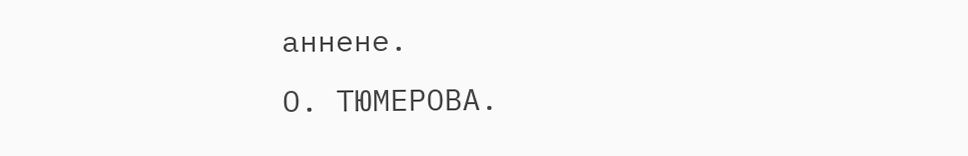аннене.
О. ТЮМЕРОВА.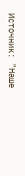Источник: "Наше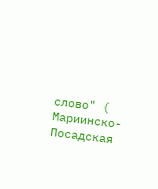слово" ( Мариинско-Посадская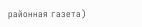районная газета)